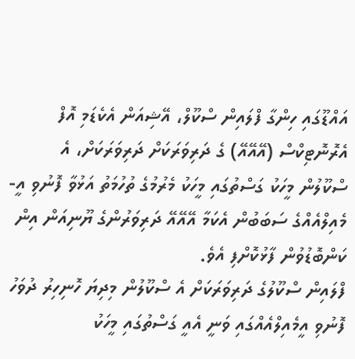އައްޑޫގައި ހިންގާ ފްލައިން ސްކޫލް، އޭޝިއަން އެކެޑަމި އޮފް އެރޮނޮޓިކްސް (އޭއޭއޭ) ގެ ދަރިވަރަކަށް ދަރިވަރަކަށް، އެ ސްކޫލުން މީހަކު ގަސްތުގައި މީހަކު މެރުމުގެ ތުހުމަތު އަޅުވާ ފޮނުވި އީ-މެއިލްއެއްގެ ސަބަބުން އެކަމާ އޭއޭއޭ ދަރިވަރުންގެ ޔޫނިއަން އިން ކަންބޮޑުވުން ފާޅުކޮށްފި އެވެ.
ފްލައިން ސްކޫލުގެ ދަރިވަރަކަށް އެ ސްކޫލުން މިދިޔަ ހޮނިހިރު ދުވަހު ފޮނުވި އީމެއިލްއެއްގައި ވަނީ އެއީ ގަސްތުގައި މީހަކު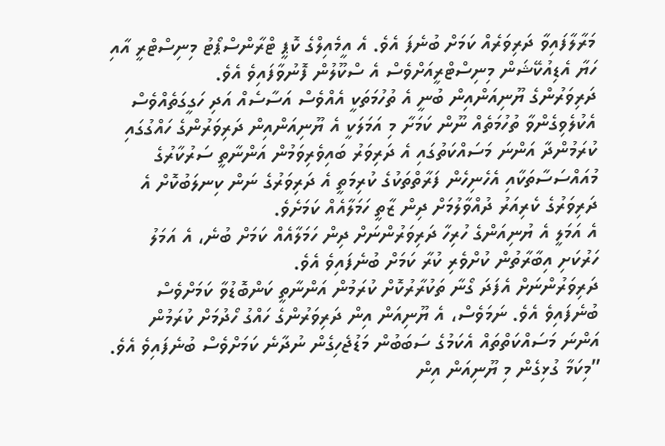މަރާލާފައިވާ ދަރިވަރެއް ކަމަށް ބުނެފަ އެވެ. އެ އީމެއިލްގެ ކޮޕީ ޓްރާންސްޕޯޓު މިނިސްޓްރީ އާއި ހަޔާ އެޑިއުކޭޝަން މިނިސްޓްރީއަށްވެސް އެ ސްކޫލުން ފޮނުވާފައިވެ އެވެ.
ދަރިވަރުންގެ ޔޫނިއަންއިން ބުނީ އެ ތުހުމަތަކީ އެއްވެސް އަސާސެއް އަދި ހަގީގަތެއްވެސް އެކުލެވިގެންވާ ތުހުމަތެއް ނޫން ކަމަށާ މި އަމަލަކީ އެ ޔޫނިއަންއިން ދަރިވަރުންގެ ހައްގުގައި ކުރަމުންދާ އަންނަ މަސައްކަތުގައި އެ ދަރިވަރު ބައިވެރިވަމުން އަންނާތީ ސަރުކާރުގެ މުއައްސަސާތަކާއި އެހެނިހެން ފަރާތްތަކުގެ ކުރިމަތީ އެ ދަރިވަރުގެ ނަން ކިނލަބުކޮށް އެ ދަރިވަރުގެ ކެރިއަރު ދުއްވާލުމަށް ދިން ޒާތީ ހަމަލާއެއް ކަމަށެވެ.
އެ އަމަލީ އެ ޔުނިއަންގެ ހުރިހާ ދަރިވަރުންނަށް ދިން ހަމަލާއެއް ކަމަށް ބުނެ، އެ އަމަލު ހަރުކަށި އިބާރާތުން ކުށްވެރި ކުރާ ކަމަށް ބުނެފައިވެ އެވެ.
ދަރިވަރުންނަށް އެފަދަ ގޯނާ ތަކުރާރުކޮށް ކުރަމުން އަންނާތީ ކަންބޮޑުވާ ކަމަށްވެސް ބުނެފައިވެ އެވެ. ނަމަވެސް، އެ ޔޫނިއަން އިން ދަރިވަރުންގެ ހައްގު ހޯދުމަށް ކުރަމުން އަންނަ މަސައްކަތްތައް އެކަމުގެ ސަބަބުން މަޑުޖެހިގެން ނުދާނެ ކަމަށްވެސް ބުނެފައިވެ އެވެ.
”މިކަމާ ގުޅިގެން މި ޔޫނިއަން އިން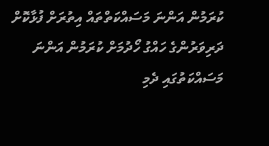ކުރަމުން އަންނަ މަސައްކަތްތައް އިތުރަށް ފުޅާކޮށް ދަރިވަރުންގެ ހައްގު ހޯދުމަށް ކުރަމުން އަންނަ މަސައްކަތުގައި ދެމި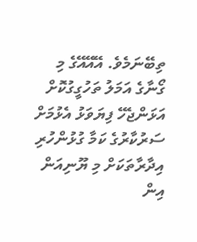ތިބޭނަމެވެ. އޭއޭއޭގެ މި ގޯނާގެ އަމަލު ތަހުގީގުކޮށް އަޅަންޖެހޭ ފިޔަވަޅު އެޅުމަށް ސަރުކާރުގެ ކަމާ ގުޅުންހުރި އިދާރާތަކަށް މި ޔޫނިއަން އިން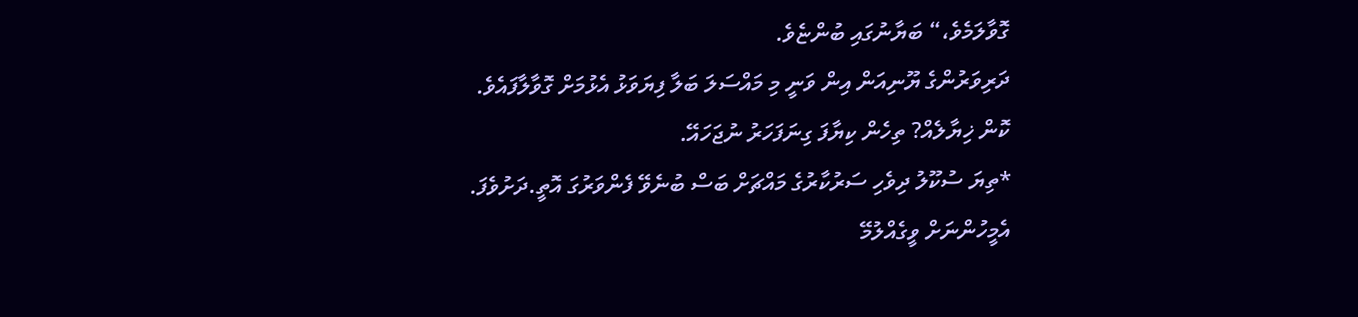ގޮވާލަމެވެ،“ ބަޔާނުގައި ބުންޏެވެ.
ދަރިވަރުންގެ ޔޫނިއަން އިން ވަނީ މި މައްސަލަ ބަލާ ފިޔަވަޅު އެޅުމަށް ގޮވާލާފައެވެ.
ކޮން ޚިޔާލެއް? ތިހެން ކިޔާފަ ގިނަފަހަރު ނުޖަހައޭ.
*ތިޔަ ސުކޫލު ދިވެހި ސަރުކާރުގެ މައްޗަށް ބަސް ބުނެވޭ ފެންވަރުގަ އޮތީ.ދަށުވެފަ. އެމީހުންނަށް ވީގެއްލުމޭ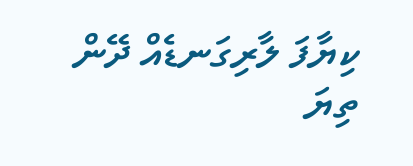ކިޔާފަ ލާރިގަނޑެއް ދޭން ތިޔަ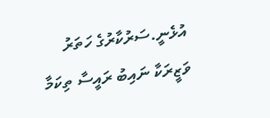އުޅެނީ.ސަރުކާރުގެ ހަތަރު ވަޒީރަކާ ނައިބު ރައީސާ ތިކަމާ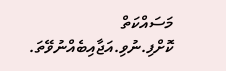މަސައްކަތް ކޮށްފި.ނުވި.އަޖާއިބެއްނުވޭތަ.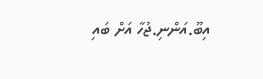އިބޫ.އަންނި.ޖުހާ އަށް ބައި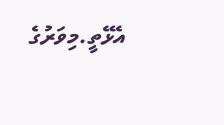އެޅޭތީ.މިވަރުގެ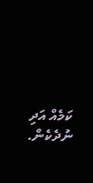ކަމެއް އަދި ނުދެކެން.